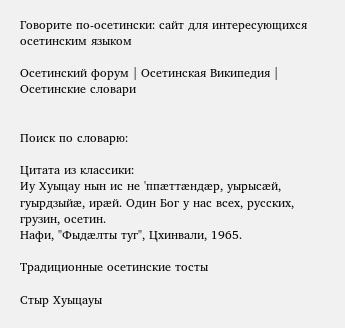Говорите по-осетински: сайт для интересующихся осетинским языком

Осетинский форум | Осетинская Википедия | Осетинские словари


Поиск по словарю:

Цитата из классики:
Иу Хуыцау нын ис не 'ппæттæндæр, уырысæй, гуырдзыйæ, ирæй. Один Бог у нас всех, русских, грузин, осетин.
Нафи, "Фыдæлты туг", Цхинвали, 1965.

Традиционные осетинские тосты

Стыр Хуыцауы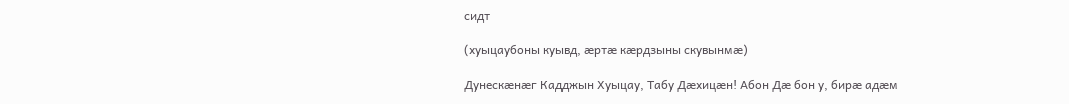сидт

(хуыцаубоны куывд, æртæ кæрдзыны скувынмæ)

Дунескæнæг Кадджын Хуыцау, Табу Дæхицæн! Абон Дæ бон у, бирæ адæм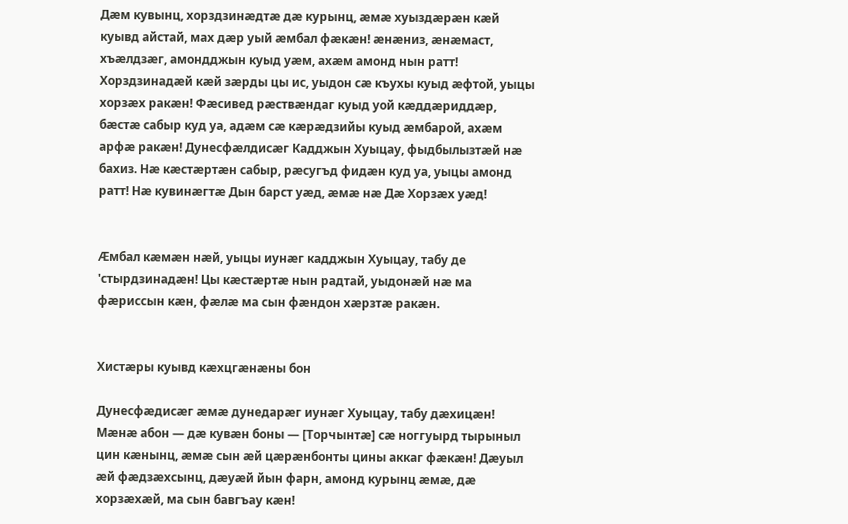Дæм кувынц, хорздзинæдтæ дæ курынц, æмæ хуыздæрæн кæй куывд айстай, мах дæр уый æмбал фæкæн! æнæниз, æнæмаст, хъæлдзæг, амондджын куыд уæм, ахæм амонд нын ратт! Хорздзинадæй кæй зæрды цы ис, уыдон сæ къухы куыд æфтой, уыцы хорзæх ракæн! Фæсивед рæствæндаг куыд уой кæддæриддæр, бæстæ сабыр куд уа, адæм сæ кæрæдзийы куыд æмбарой, ахæм арфæ ракæн! Дунесфæлдисæг Кадджын Хуыцау, фыдбылызтæй нæ бахиз. Нæ кæстæртæн сабыр, рæсугъд фидæн куд уа, уыцы амонд ратт! Нæ кувинæгтæ Дын барст уæд, æмæ нæ Дæ Хорзæх уæд!


Æмбал кæмæн нæй, уыцы иунæг кадджын Хуыцау, табу де 'стырдзинадæн! Цы кæстæртæ нын радтай, уыдонæй нæ ма фæриссын кæн, фæлæ ма сын фæндон хæрзтæ ракæн.


Хистæры куывд кæхцгæнæны бон

Дунесфæдисæг æмæ дунедарæг иунæг Хуыцау, табу дæхицæн! Мæнæ абон — дæ кувæн боны — [Торчынтæ] сæ ноггуырд тырыныл цин кæнынц, æмæ сын æй цæрæнбонты цины аккаг фæкæн! Дæуыл æй фæдзæхсынц, дæуæй йын фарн, амонд курынц æмæ, дæ хорзæхæй, ма сын бавгъау кæн!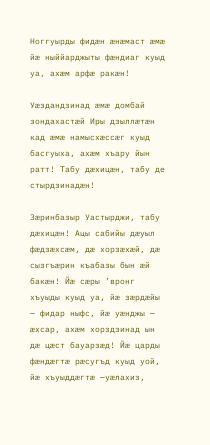Ноггуырды фидæн æнæмаст æмæ йæ ныййарджыты фæндиаг куыд уа, ахæм арфæ ракæн!

Уæздандзинад æмæ домбай зондахастæй Иры дзыллæтæн кад æмæ намысхæссæг куыд басгуыха, ахæм хъару йын ратт! Табу дæхицæн, табу де стырдзинадæн!

Зæринбазыр Уастырджи, табу дæхицæн! Ацы сабийы дæуыл фæдзæхсæм, дæ хорзæхæй, дæ сызгъæрин къабазы бын æй бакæн! Йæ сæры ’вронг хъуыды куыд уа, йæ зæрдæйы — фидар ныфс, йæ уæнджы — æхсар, ахæм хорздзинад ын дæ цæст бауарзæд! Йæ царды фæндæгтæ рæсугъд куыд уой, йæ хъуыддæгтæ —уæлахиз,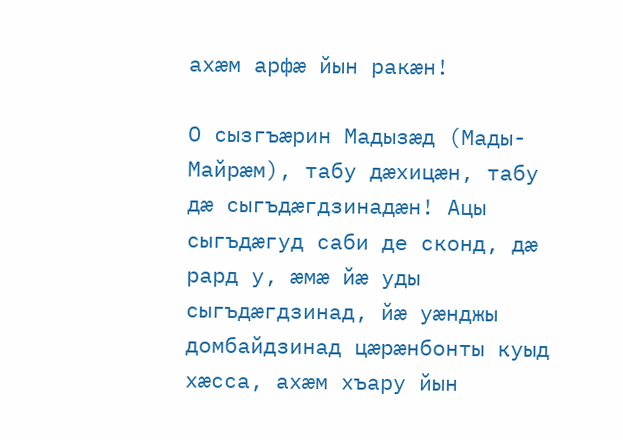ахæм арфæ йын ракæн!

О сызгъæрин Мадызæд (Мады-Майрæм), табу дæхицæн, табу дæ сыгъдæгдзинадæн! Ацы сыгъдæгуд саби де сконд, дæ рард у, æмæ йæ уды сыгъдæгдзинад, йæ уæнджы домбайдзинад цæрæнбонты куыд хæсса, ахæм хъару йын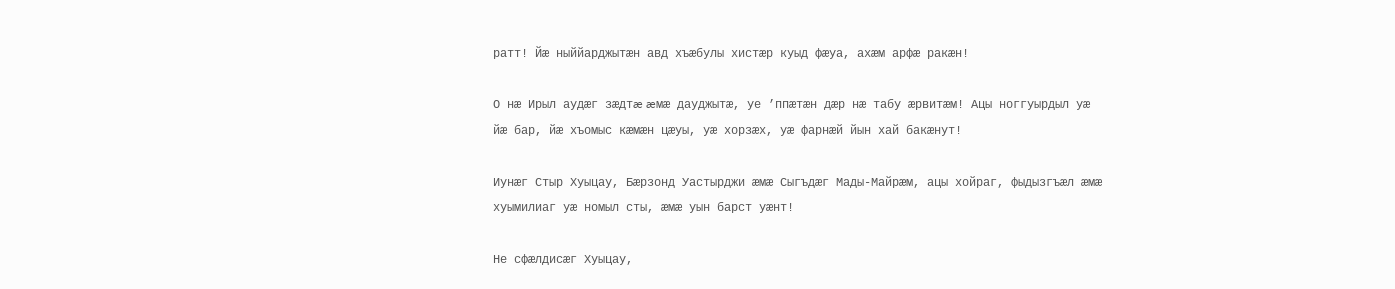ратт! Йæ ныййарджытæн авд хъæбулы хистæр куыд фæуа, ахæм арфæ ракæн!

О нæ Ирыл аудæг зæдтæ æмæ дауджытæ, уе ’ппæтæн дæр нæ табу æрвитæм! Ацы ноггуырдыл уæ йæ бар, йæ хъомыс кæмæн цæуы, уæ хорзæх, уæ фарнæй йын хай бакæнут!

Иунæг Стыр Хуыцау, Бæрзонд Уастырджи æмæ Сыгъдæг Мады-Майрæм, ацы хойраг, фыдызгъæл æмæ хуымилиаг уæ номыл сты, æмæ уын барст уæнт!

Не сфæлдисæг Хуыцау,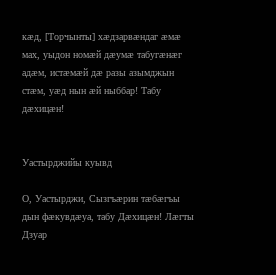кæд, [Торчынты] хæдзарвæндаг æмæ мах, уыдон номæй дæумæ табугæнæг адæм, истæмæй дæ разы азымджын стæм, уæд нын æй ныббар! Табу дæхицæн!


Уастырджийы куывд

О, Уастырджи, Сызгъæрин тæбæгъы дын фæкувдæуа, табу Дæхицæн! Лæгты Дзуар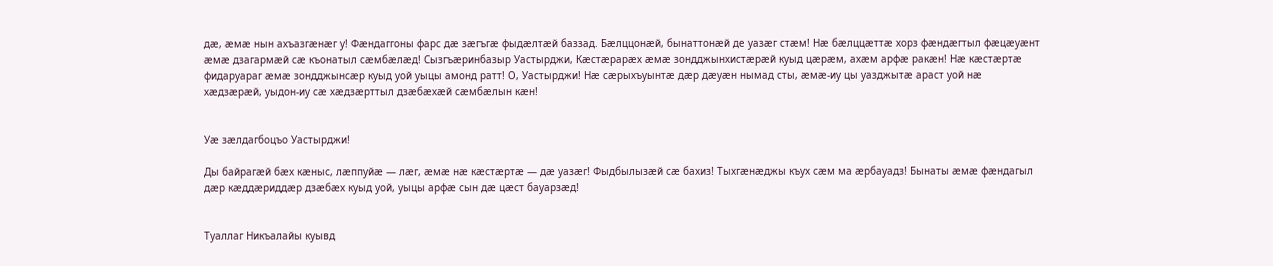дæ, æмæ нын ахъазгæнæг у! Фæндаггоны фарс дæ зæгъгæ фыдæлтæй баззад. Бæлццонæй, бынаттонæй де уазæг стæм! Нæ бæлццæттæ хорз фæндæгтыл фæцæуæнт æмæ дзагармæй сæ къонатыл сæмбæлæд! Сызгъæринбазыр Уастырджи, Кæстæрарæх æмæ зондджынхистæрæй куыд цæрæм, ахæм арфæ ракæн! Нæ кæстæртæ фидаруараг æмæ зондджынсæр куыд уой уыцы амонд ратт! О, Уастырджи! Нæ сæрыхъуынтæ дæр дæуæн нымад сты, æмæ-иу цы уазджытæ араст уой нæ хæдзæрæй, уыдон-иу сæ хæдзæрттыл дзæбæхæй сæмбæлын кæн!


Уæ зæлдагбоцъо Уастырджи!

Ды байрагæй бæх кæныс, лæппуйæ — лæг, æмæ нæ кæстæртæ — дæ уазæг! Фыдбылызæй сæ бахиз! Тыхгæнæджы къух сæм ма æрбауадз! Бынаты æмæ фæндагыл дæр кæддæриддæр дзæбæх куыд уой, уыцы арфæ сын дæ цæст бауарзæд!


Туаллаг Никъалайы куывд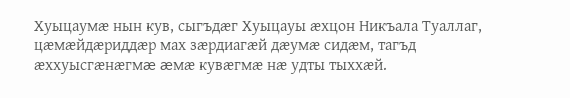Хуыцаумæ нын кув, сыгъдæг Хуыцауы æхцон Никъала Туаллаг, цæмæйдæриддæр мах зæрдиагæй дæумæ сидæм, тагъд æххуысгæнæгмæ æмæ кувæгмæ нæ удты тыххæй.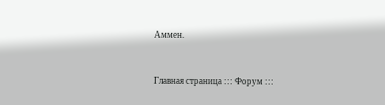Аммен.


Главная страница ::: Форум :::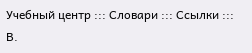Учебный центр ::: Словари ::: Ссылки ::: В.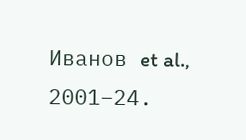Иванов et al., 2001–24.